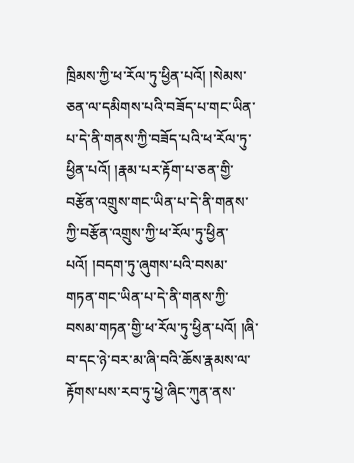ཁྲིམས་ཀྱི་ཕ་རོལ་ཏུ་ཕྱིན་པའོ། །སེམས་ཅན་ལ་དམིགས་པའི་བཟོད་པ་གང་ཡིན་པ་དེ་ནི་གནས་ཀྱི་བཟོད་པའི་ཕ་རོལ་ཏུ་ཕྱིན་པའོ། །རྣམ་པར་རྟོག་པ་ཅན་གྱི་བརྩོན་འགྲུས་གང་ཡིན་པ་དེ་ནི་གནས་ཀྱི་བརྩོན་འགྲུས་ཀྱི་ཕ་རོལ་ཏུ་ཕྱིན་པའོ། །བདག་ཏུ་ཞུགས་པའི་བསམ་གཏན་གང་ཡིན་པ་དེ་ནི་གནས་ཀྱི་བསམ་གཏན་གྱི་ཕ་རོལ་ཏུ་ཕྱིན་པའོ། །ཞི་བ་དང་ཉེ་བར་མ་ཞི་བའི་ཆོས་རྣམས་ལ་རྟོགས་པས་རབ་ཏུ་ཕྱེ་ཞིང་ཀུན་ནས་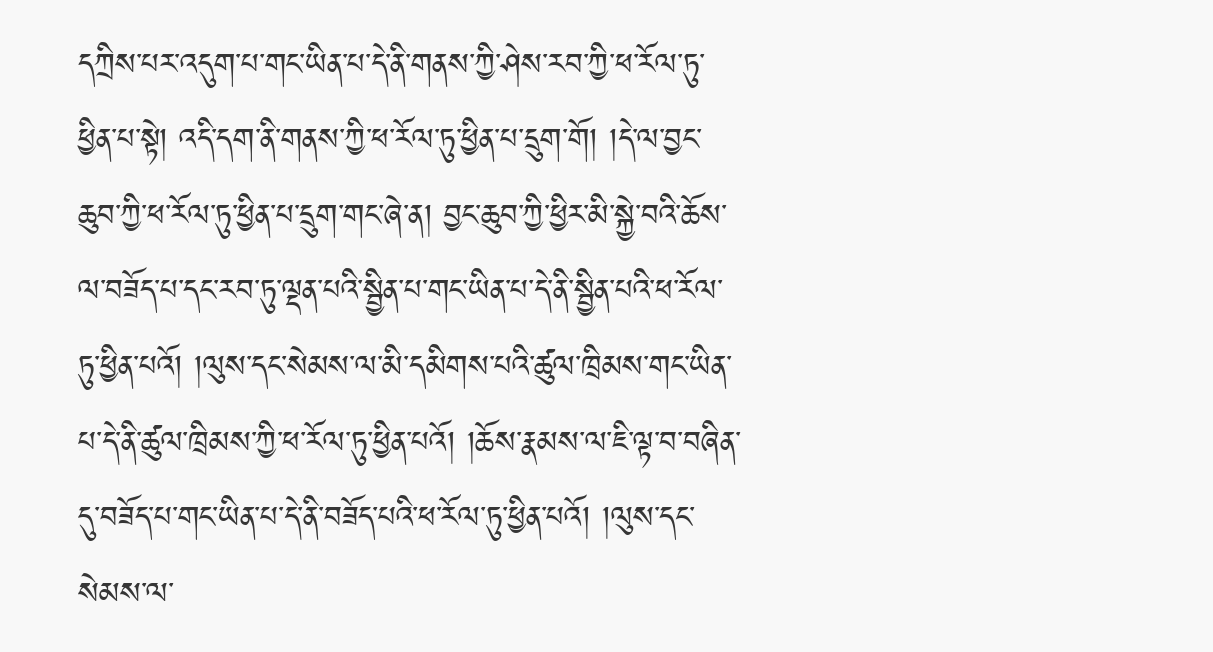དཀྲིས་པར་འདུག་པ་གང་ཡིན་པ་དེ་ནི་གནས་ཀྱི་ཤེས་རབ་ཀྱི་ཕ་རོལ་ཏུ་ཕྱིན་པ་སྟེ། འདི་དག་ནི་གནས་ཀྱི་ཕ་རོལ་ཏུ་ཕྱིན་པ་དྲུག་གོ། །དེ་ལ་བྱང་ཆུབ་ཀྱི་ཕ་རོལ་ཏུ་ཕྱིན་པ་དྲུག་གང་ཞེ་ན། བྱང་ཆུབ་ཀྱི་ཕྱིར་མི་སྐྱེ་བའི་ཆོས་ལ་བཟོད་པ་དང་རབ་ཏུ་ལྡན་པའི་སྦྱིན་པ་གང་ཡིན་པ་དེ་ནི་སྦྱིན་པའི་ཕ་རོལ་ཏུ་ཕྱིན་པའོ། །ལུས་དང་སེམས་ལ་མི་དམིགས་པའི་ཚུལ་ཁྲིམས་གང་ཡིན་པ་དེ་ནི་ཚུལ་ཁྲིམས་ཀྱི་ཕ་རོལ་ཏུ་ཕྱིན་པའོ། །ཆོས་རྣམས་ལ་ཇི་ལྟ་བ་བཞིན་དུ་བཟོད་པ་གང་ཡིན་པ་དེ་ནི་བཟོད་པའི་ཕ་རོལ་ཏུ་ཕྱིན་པའོ། །ལུས་དང་སེམས་ལ་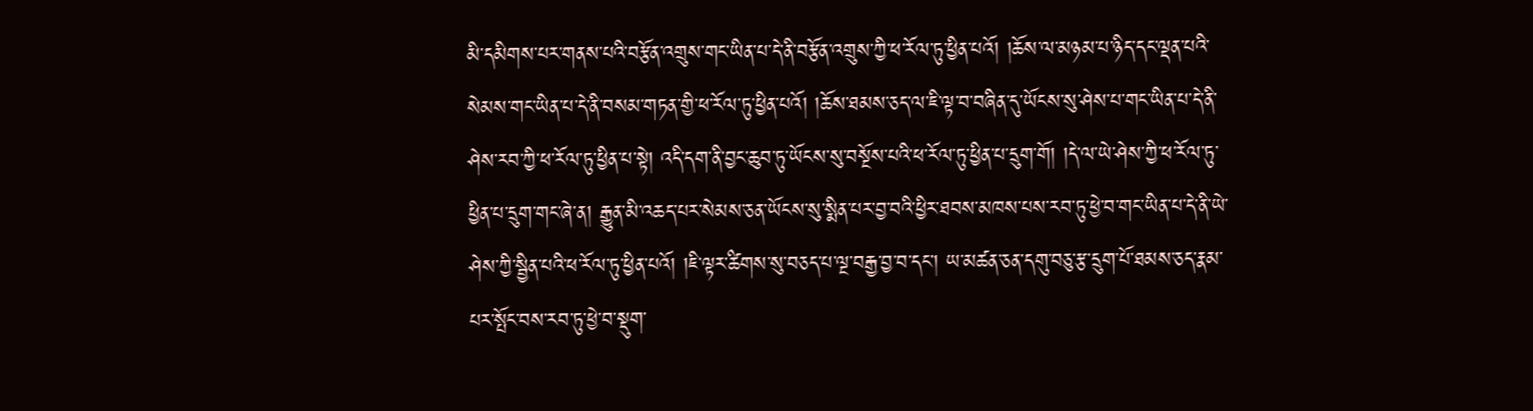མི་དམིགས་པར་གནས་པའི་བརྩོན་འགྲུས་གང་ཡིན་པ་དེ་ནི་བརྩོན་འགྲུས་ཀྱི་ཕ་རོལ་ཏུ་ཕྱིན་པའོ། །ཆོས་ལ་མཉམ་པ་ཉིད་དང་ལྡན་པའི་སེམས་གང་ཡིན་པ་དེ་ནི་བསམ་གཏན་གྱི་ཕ་རོལ་ཏུ་ཕྱིན་པའོ། །ཆོས་ཐམས་ཅད་ལ་ཇི་ལྟ་བ་བཞིན་དུ་ཡོངས་སུ་ཤེས་པ་གང་ཡིན་པ་དེ་ནི་ཤེས་རབ་ཀྱི་ཕ་རོལ་ཏུ་ཕྱིན་པ་སྟེ། འདི་དག་ནི་བྱང་ཆུབ་ཏུ་ཡོངས་སུ་བསྔོས་པའི་ཕ་རོལ་ཏུ་ཕྱིན་པ་དྲུག་གོ། །དེ་ལ་ཡེ་ཤེས་ཀྱི་ཕ་རོལ་ཏུ་ཕྱིན་པ་དྲུག་གང་ཞེ་ན། རྒྱུན་མི་འཆད་པར་སེམས་ཅན་ཡོངས་སུ་སྨིན་པར་བྱ་བའི་ཕྱིར་ཐབས་མཁས་པས་རབ་ཏུ་ཕྱེ་བ་གང་ཡིན་པ་དེ་ནི་ཡེ་ཤེས་ཀྱི་སྦྱིན་པའི་ཕ་རོལ་ཏུ་ཕྱིན་པའོ། །ཇི་ལྟར་ཚིགས་སུ་བཅད་པ་ལྔ་བརྒྱ་བྱ་བ་དང་། ཡ་མཚན་ཅན་དགུ་བཅུ་རྩ་དྲུག་པོ་ཐམས་ཅད་རྣམ་པར་སྤོང་བས་རབ་ཏུ་ཕྱེ་བ་སྡུག་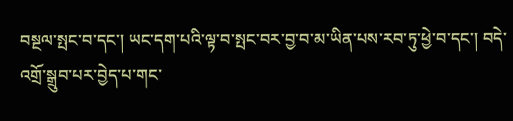བསྔལ་སྤང་བ་དང་། ཡང་དག་པའི་ལྟ་བ་སྤང་བར་བྱ་བ་མ་ཡིན་པས་རབ་ཏུ་ཕྱེ་བ་དང་། བདེ་འགྲོ་སྒྲུབ་པར་བྱེད་པ་གང་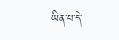ཡིན་པ་དེ་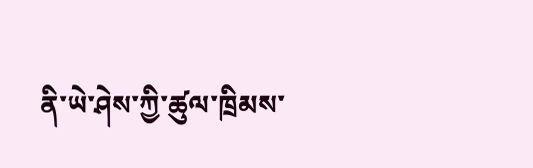ནི་ཡེ་ཤེས་ཀྱི་ཚུལ་ཁྲིམས་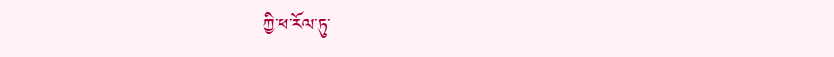ཀྱི་ཕ་རོལ་ཏུ་